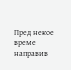Пред некое време направив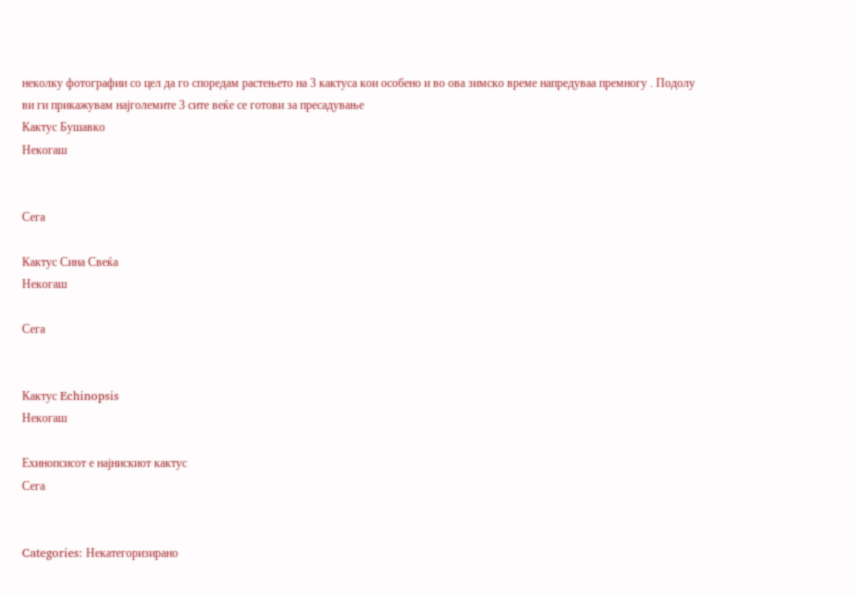неколку фотографии со цел да го споредам растењето на 3 кактуса кои особено и во ова зимско време напредуваа премногу . Подолу ви ги прикажувам најголемите 3 сите веќе се готови за пресадување
Кактус Бушавко
Некогаш


Сега

Кактус Сина Свеќа
Некогаш

Сега


Кактус Echinopsis
Некогаш

Ехинопсисот е најнискиот кактус
Сега


Categories: Некатегоризирано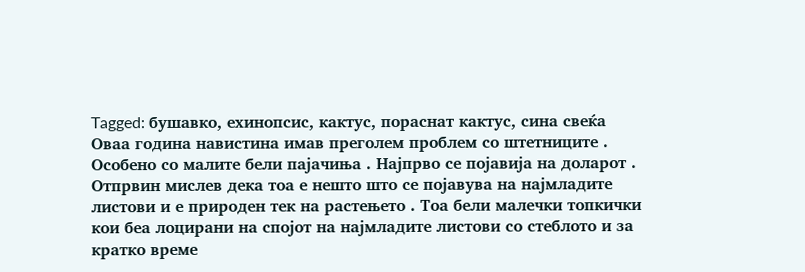Tagged: бушавко, ехинопсис, кактус, пораснат кактус, сина свеќа
Оваа година навистина имав преголем проблем со штетниците . Особено со малите бели пајачиња . Најпрво се појавија на доларот . Отпрвин мислев дека тоа е нешто што се појавува на најмладите листови и е природен тек на растењето . Тоа бели малечки топкички кои беа лоцирани на спојот на најмладите листови со стеблото и за кратко време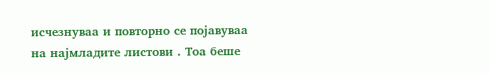исчезнуваа и повторно се појавуваа на најмладите листови . Тоа беше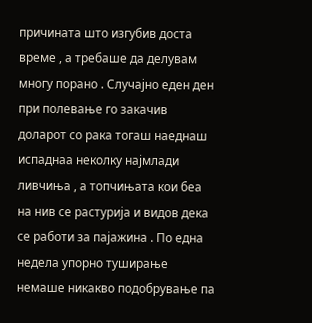причината што изгубив доста време , а требаше да делувам многу порано . Случајно еден ден при полевање го закачив доларот со рака тогаш наеднаш испаднаа неколку најмлади ливчиња , а топчињата кои беа на нив се растурија и видов дека се работи за пајажина . По една недела упорно туширање немаше никакво подобрување па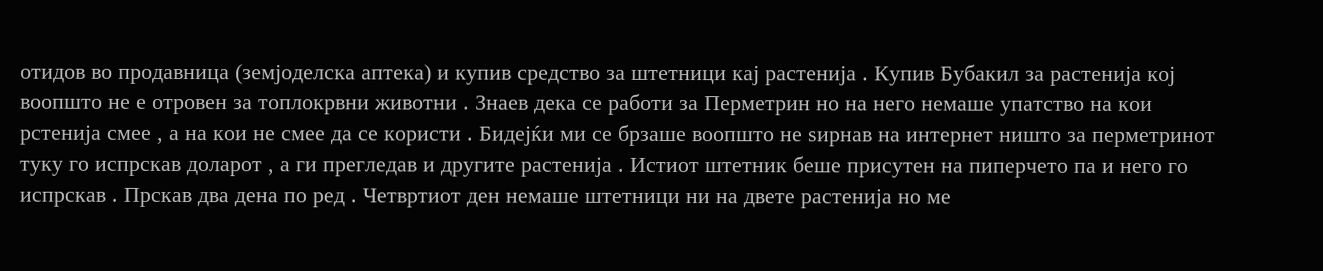отидов во продавница (земјоделска аптека) и купив средство за штетници кај растенија . Купив Бубакил за растенија кој воопшто не е отровен за топлокрвни животни . Знаев дека се работи за Перметрин но на него немаше упатство на кои рстенија смее , а на кои не смее да се користи . Бидејќи ми се брзаше воопшто не ѕирнав на интернет ништо за перметринот туку го испрскав доларот , а ги прегледав и другите растенија . Истиот штетник беше присутен на пиперчето па и него го испрскав . Прскав два дена по ред . Четвртиот ден немаше штетници ни на двете растенија но ме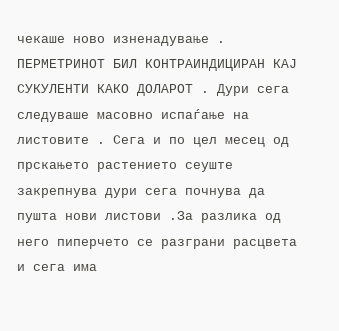чекаше ново изненадување . ПЕРМЕТРИНОТ БИЛ КОНТРАИНДИЦИРАН КАЈ СУКУЛЕНТИ КАКО ДОЛАРОТ . Дури сега следуваше масовно испаѓање на листовите . Сега и по цел месец од прскањето растението сеуште закрепнува дури сега почнува да пушта нови листови .За разлика од него пиперчето се разграни расцвета и сега има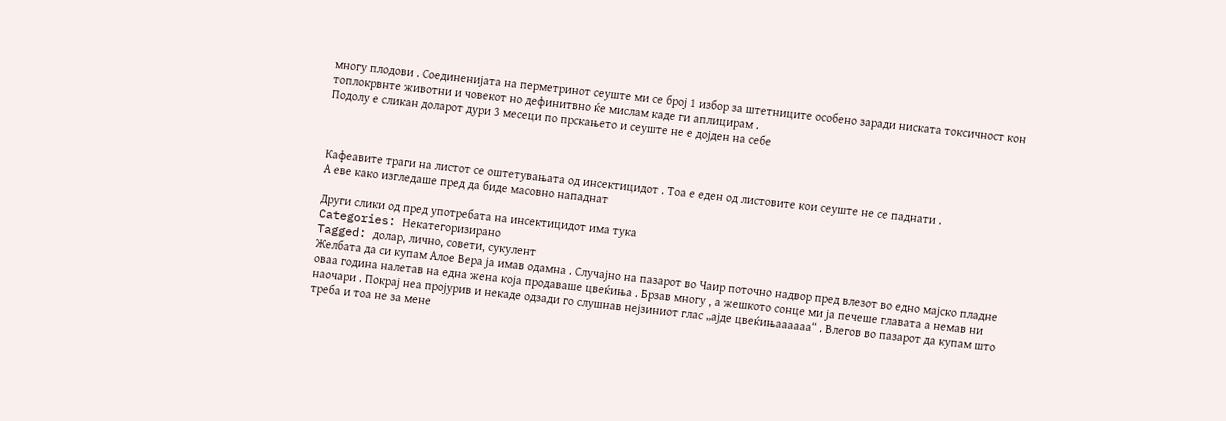многу плодови . Соединенијата на перметринот сеуште ми се број 1 избор за штетниците особено заради ниската токсичност кон топлокрвнте животни и човекот но дефинитвно ќе мислам каде ги аплицирам .
Подолу е сликан доларот дури 3 месеци по прскањето и сеуште не е дојден на себе



Кафеавите траги на листот се оштетувањата од инсектицидот . Тоа е еден од листовите кои сеуште не се паднати .
А еве како изгледаше пред да биде масовно нападнат

Други слики од пред употребата на инсектицидот има тука
Categories: Некатегоризирано
Tagged: долар, лично, совети, сукулент
Желбата да си купам Алое Вера ја имав одамна . Случајно на пазарот во Чаир поточно надвор пред влезот во едно мајско пладне оваа година налетав на една жена која продаваше цвеќиња . Брзав многу , а жешкото сонце ми ја печеше главата а немав ни наочари . Покрај неа пројурив и некаде одзади го слушнав нејзиниот глас „ајде цвеќињаааааа“ . Влегов во пазарот да купам што треба и тоа не за мене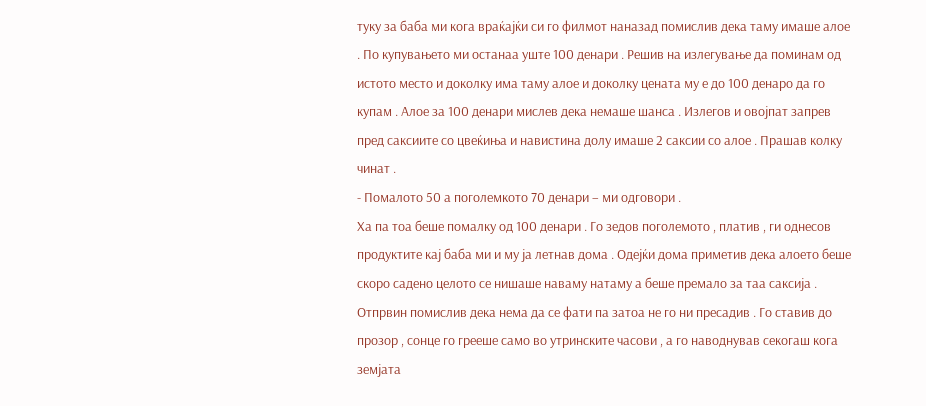туку за баба ми кога враќајќи си го филмот наназад помислив дека таму имаше алое . По купувањето ми останаа уште 100 денари . Решив на излегување да поминам од истото место и доколку има таму алое и доколку цената му е до 100 денаро да го купам . Алое за 100 денари мислев дека немаше шанса . Излегов и овојпат запрев пред саксиите со цвеќиња и навистина долу имаше 2 саксии со алое . Прашав колку чинат .
- Помалото 50 а поголемкото 70 денари – ми одговори .
Ха па тоа беше помалку од 100 денари . Го зедов поголемото , платив , ги однесов продуктите кај баба ми и му ја летнав дома . Одејќи дома приметив дека алоето беше скоро садено целото се нишаше наваму натаму а беше премало за таа саксија . Отпрвин помислив дека нема да се фати па затоа не го ни пресадив . Го ставив до прозор , сонце го грееше само во утринските часови , а го наводнував секогаш кога земјата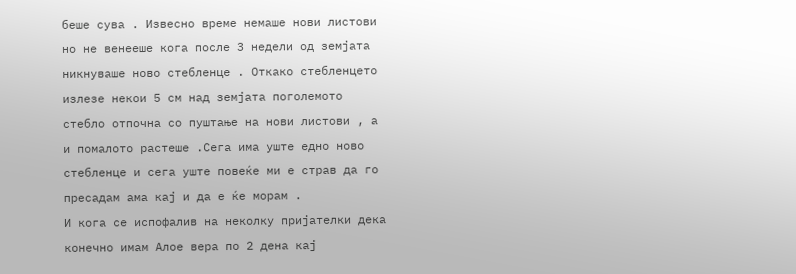беше сува . Извесно време немаше нови листови но не венееше кога после 3 недели од земјата никнуваше ново стебленце . Откако стебленцето излезе некои 5 см над земјата поголемото стебло отпочна со пуштање на нови листови , а и помалото растеше .Сега има уште едно ново стебленце и сега уште повеќе ми е страв да го пресадам ама кај и да е ќе морам .
И кога се испофалив на неколку пријателки дека конечно имам Алое вера по 2 дена кај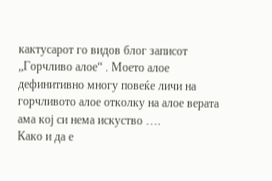кактусарот го видов блог записот „Горчливо алое“ . Моето алое дефинитивно многу повеќе личи на горчливото алое отколку на алое верата ама кој си нема искуство ….
Како и да е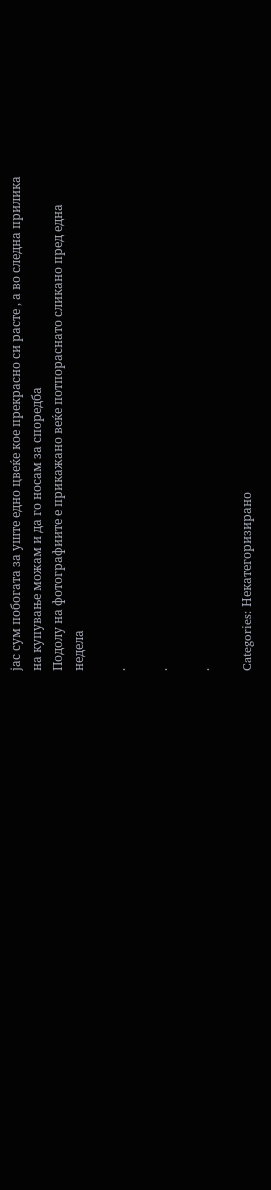јас сум побогата за уште едно цвеќе кое прекрасно си расте , а во следна прилика на купување можам и да го носам за споредба
Подолу на фотографиите е прикажано веќе потпораснато сликано пред една недела

.

.

.

Categories: Некатегоризирано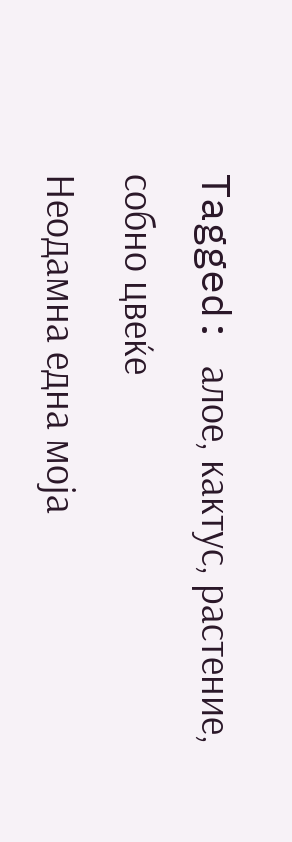Tagged: алое, кактус, растение, собно цвеќе
Неодамна една моја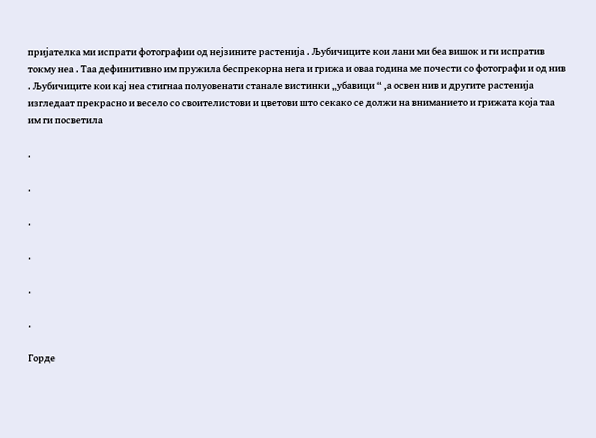пријателка ми испрати фотографии од нејзините растенија . Љубичиците кои лани ми беа вишок и ги испратив токму неа . Таа дефинитивно им пружила беспрекорна нега и грижа и оваа година ме почести со фотографи и од нив . Љубичиците кои кај неа стигнаа полуовенати станале вистинки „убавици “ ,а освен нив и другите растенија изгледаат прекрасно и весело со своителистови и цветови што секако се должи на вниманието и грижата која таа им ги посветила

.

.

.

.

.

.

Горде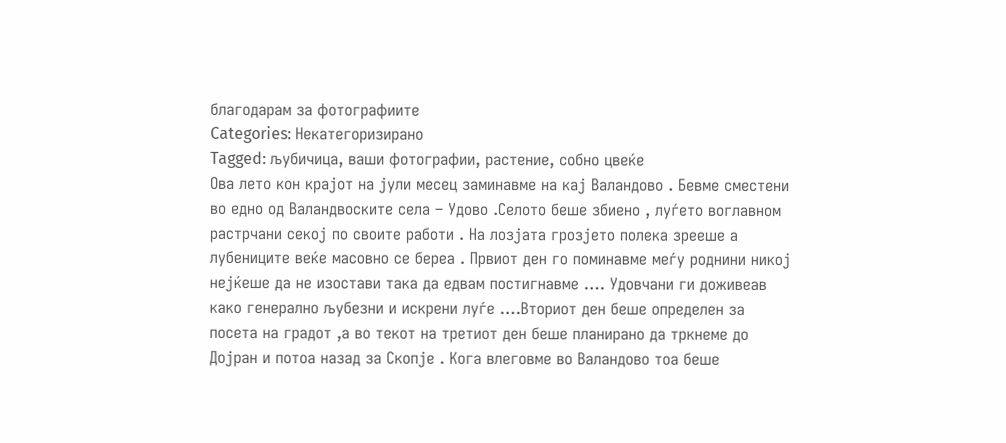благодарам за фотографиите
Categories: Некатегоризирано
Tagged: љубичица, ваши фотографии, растение, собно цвеќе
Ова лето кон крајот на јули месец заминавме на кај Валандово . Бевме сместени во едно од Валандвоските села – Удово .Селото беше збиено , луѓето воглавном растрчани секој по своите работи . На лозјата грозјето полека зрееше а лубениците веќе масовно се береа . Првиот ден го поминавме меѓу роднини никој нејќеше да не изостави така да едвам постигнавме …. Удовчани ги доживеав како генерално љубезни и искрени луѓе ….Вториот ден беше определен за посета на градот ,а во текот на третиот ден беше планирано да тркнеме до Дојран и потоа назад за Скопје . Кога влеговме во Валандово тоа беше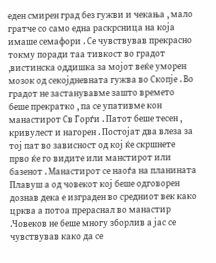еден смирен град без гужви и чекања , мало гратче со само една раскрсница на која имаше семафори . Се чувствував прекрасно токму поради таа тивкост во градот ,вистинска оддишка за мојот веќе уморен мозок од секојдневната гужва во Скопје . Во градот не застанувавме зашто времето беше прекратко , па се упативме кон манастирот Св Ѓорѓи . Патот беше тесен , кривулест и нагорен . Постојат два влеза за тој пат во зависност од кој ќе скршнете прво ќе го видите или манстирот или базенот . Манастирот се наоѓа на планината Плавуш а од човекот кој беше одговорен дознав дека е изграден во средниот век како црква а потоа прераснал во манастир .Човеков не беше многу зборлив а јас се чувствував како да се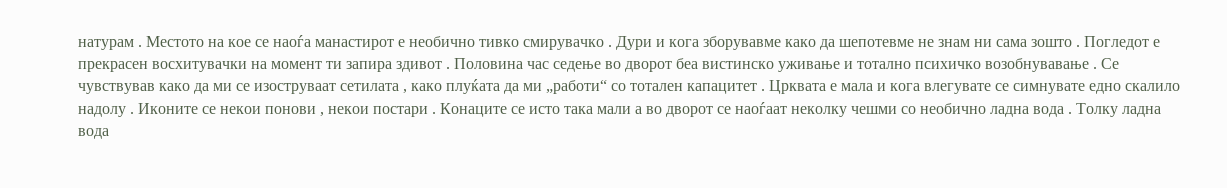натурам . Местото на кое се наоѓа манастирот е необично тивко смирувачко . Дури и кога зборувавме како да шепотевме не знам ни сама зошто . Погледот е прекрасен восхитувачки на момент ти запира здивот . Половина час седење во дворот беa вистинско уживање и тотално психичко возобнувавање . Се чувствував како да ми се изоструваат сетилата , како плуќата да ми „работи“ со тотален капацитет . Црквата е мала и кога влегувате се симнувате едно скалило надолу . Иконите се некои понови , некои постари . Конаците се исто така мали а во дворот се наоѓаат неколку чешми со необично ладна вода . Толку ладна вода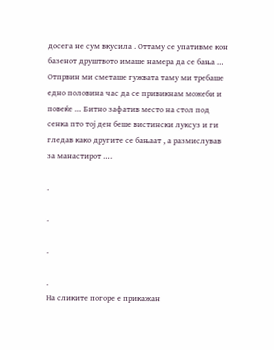досега не сум вкусила . Оттаму се упативме кон базенот друштвото имаше намера да се бања … Отпрвин ми сметаше гужвата таму ми требаше едно половина час да се привикнам можеби и повеќе … Битно зафатив место на стол под сенка пто тој ден беше вистински луксуз и ги гледав како другите се бањаат , а размислував за манастирот ….

.

.

.

.
На сликите погоре е прикажан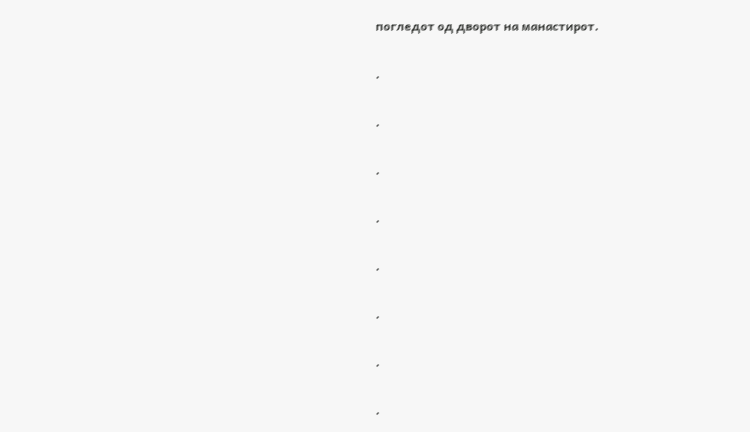погледот од дворот на манастирот.

.

.

.

.

.

.

.

.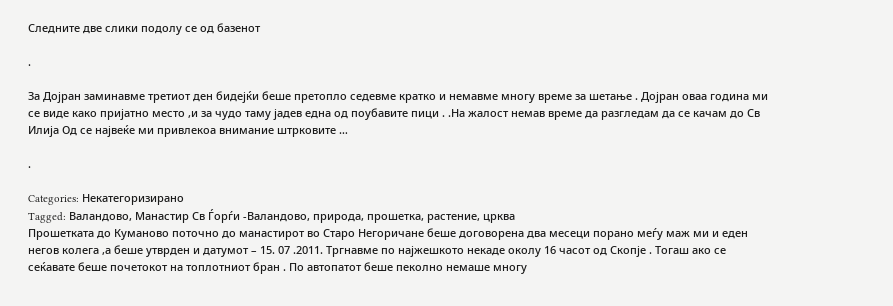Следните две слики подолу се од базенот

.

За Дојран заминавме третиот ден бидејќи беше претопло седевме кратко и немавме многу време за шетање . Дојран оваа година ми се виде како пријатно место ,и за чудо таму јадев една од поубавите пици . .На жалост немав време да разгледам да се качам до Св Илија Од се највеќе ми привлекоа внимание штрковите …

.

Categories: Некатегоризирано
Tagged: Валандово, Манастир Св Ѓорѓи -Валандово, природа, прошетка, растение, црква
Прошетката до Куманово поточно до манастирот во Старо Негоричане беше договорена два месеци порано меѓу маж ми и еден негов колега ,а беше утврден и датумот – 15. 07 .2011. Тргнавме по најжешкото некаде околу 16 часот од Скопје . Тогаш ако се сеќавате беше почетокот на топлотниот бран . По автопатот беше пеколно немаше многу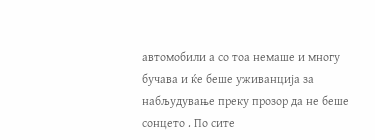автомобили а со тоа немаше и многу бучава и ќе беше уживанција за набљудување преку прозор да не беше сонцето . По сите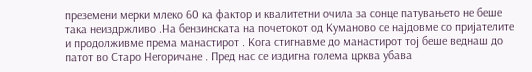преземени мерки млеко 60 ка фактор и квалитетни очила за сонце патувањето не беше така неиздржливо .На бензинската на почетокот од Куманово се најдовме со пријателите и продолживме према манастирот . Кога стигнавме до манастирот тој беше веднаш до патот во Старо Негоричане . Пред нас се издигна голема црква убава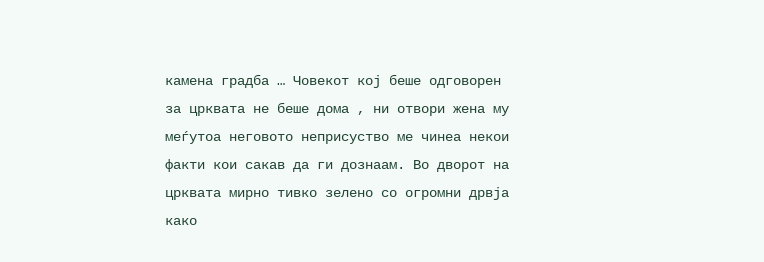камена градба … Човекот кој беше одговорен за црквата не беше дома , ни отвори жена му меѓутоа неговото неприсуство ме чинеа некои факти кои сакав да ги дознаам. Во дворот на црквата мирно тивко зелено со огромни дрвја како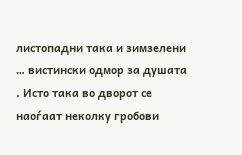листопадни така и зимзелени … вистински одмор за душата . Исто така во дворот се наоѓаат неколку гробови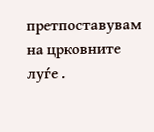претпоставувам на црковните луѓе .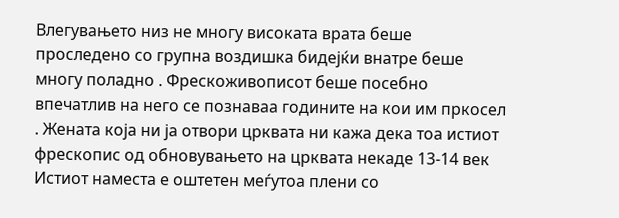Влегувањето низ не многу високата врата беше проследено со групна воздишка бидејќи внатре беше многу поладно . Фрескоживописот беше посебно впечатлив на него се познаваа годините на кои им пркосел . Жената која ни ја отвори црквата ни кажа дека тоа истиот фрескопис од обновувањето на црквата некаде 13-14 век Истиот наместа е оштетен меѓутоа плени со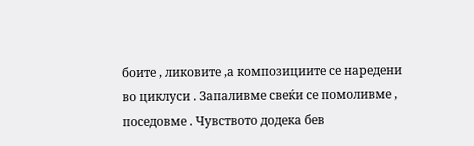боите , ликовите ,а композициите се наредени во циклуси . Запаливме свеќи се помоливме , поседовме . Чувството додека бев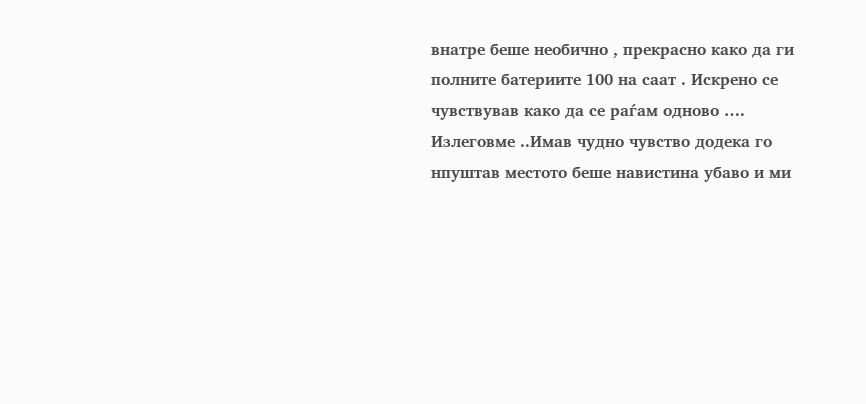внатре беше необично , прекрасно како да ги полните батериите 100 на саат . Искрено се чувствував како да се раѓам одново ….
Излеговме ..Имав чудно чувство додека го нпуштав местото беше навистина убаво и ми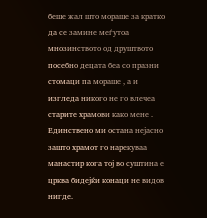беше жал што мораше за кратко да се замине меѓутоа мнозинството од друштвото посебно децата беа со празни стомаци па мораше , а и изгледа никого не го влечеа старите храмови како мене . Единствено ми остана нејасно зашто храмот го нарекуваа манастир кога тој во суштина е црква бидејќи конаци не видов нигде.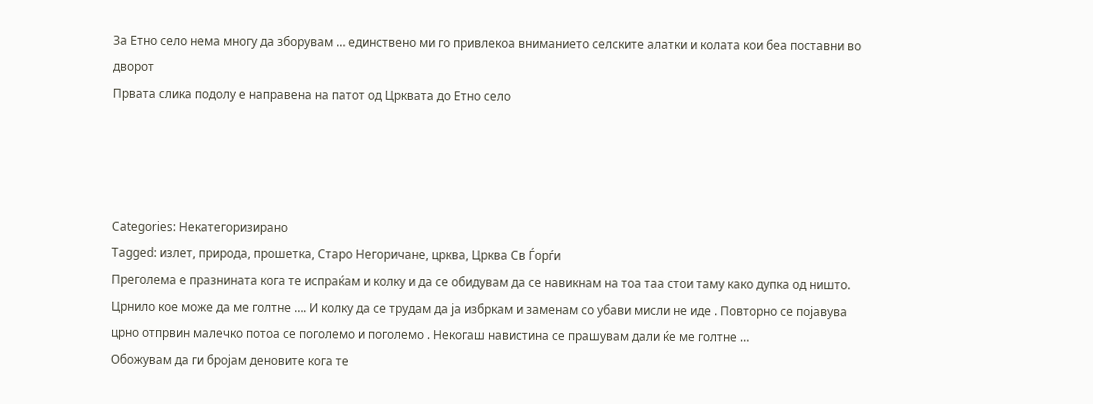За Етно село нема многу да зборувам … единствено ми го привлекоа вниманието селските алатки и колата кои беа поставни во дворот
Првата слика подолу е направена на патот од Црквата до Етно село




Categories: Некатегоризирано
Tagged: излет, природа, прошетка, Старо Негоричане, црква, Црква Св Ѓорѓи
Преголема е празнината кога те испраќам и колку и да се обидувам да се навикнам на тоа таа стои таму како дупка од ништо. Црнило кое може да ме голтне …. И колку да се трудам да ја избркам и заменам со убави мисли не иде . Повторно се појавува црно отпрвин малечко потоа се поголемо и поголемо . Некогаш навистина се прашувам дали ќе ме голтне …
Обожувам да ги бројам деновите кога те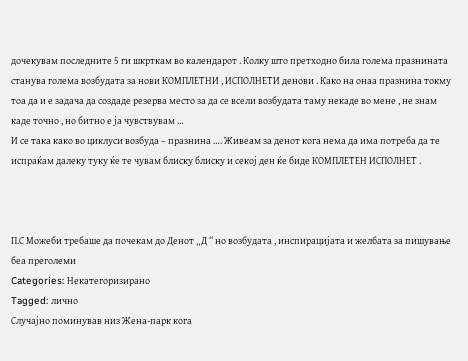дочекувам последните 5 ги шкрткам во календарот . Колку што претходно била голема празнината станува голема возбудата за нови КОМПЛЕТНИ , ИСПОЛНЕТИ денови . Како на онаа празнина токму тоа да и е задача да создаде резерва место за да се всели возбудата таму некаде во мене , не знам каде точно , но битно е ја чувствувам …
И се така како во циклуси возбуда – празнина …. Живеам за денот кога нема да има потреба да те испраќам далеку туку ќе те чувам блиску блиску и секој ден ќе биде КОМПЛЕТЕН ИСПОЛНЕТ .



П.С Можеби требаше да почекам до Денот „Д “ но возбудата , инспирацијата и желбата за пишување беа преголеми
Categories: Некатегоризирано
Tagged: лично
Случајно поминував низ Жена-парк кога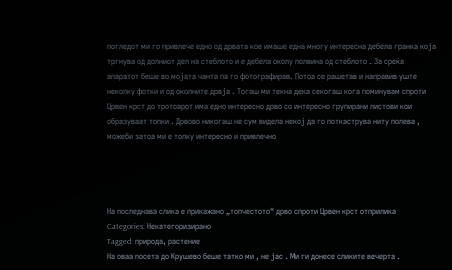погледот ми го привлече едно од дрвата кое имаше една многу интересна дебела гранка која тргнува од долниот дел на стеблото и е дебела околу полвина од стеблото . За среќа апаратот беше во мојата чанта па го фотографирав. Потоа се рашетав и направив уште неколку фотки и од околните дрвја . Тогаш ми текна дека секогаш кога поминувам спроти Црвен крст до тротоарот има едно интересно дрво со интересно групирани листови кои образуваат топки . Дрвово никогаш не сум видела некој да го поткаструва ниту полева , можеби затоа ми е толку интересно и привлечно




На последнава слика е прикажано „топчестото“ дрво спроти Црвен крст отприлика
Categories: Некатегоризирано
Tagged: природа, растение
На оваа посета до Крушево беше татко ми , не јас . Ми ги донесе сликите вечерта .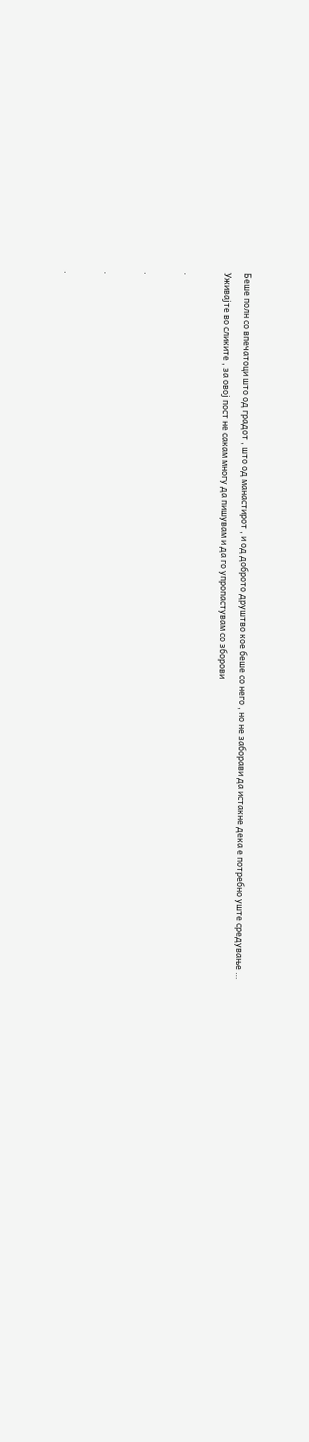Беше полн со впечатоци што од градот , што од манастирот , и од доброто друштво кое беше со него , но не заборави да истакне дека е потребно уште средување …
Уживајте во сликите , за овој пост не сакам многу да пишувам и да го упропастувам со зборови

.

.

.

.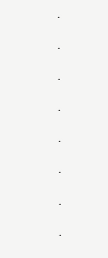.

.

.

.

.

.

.

.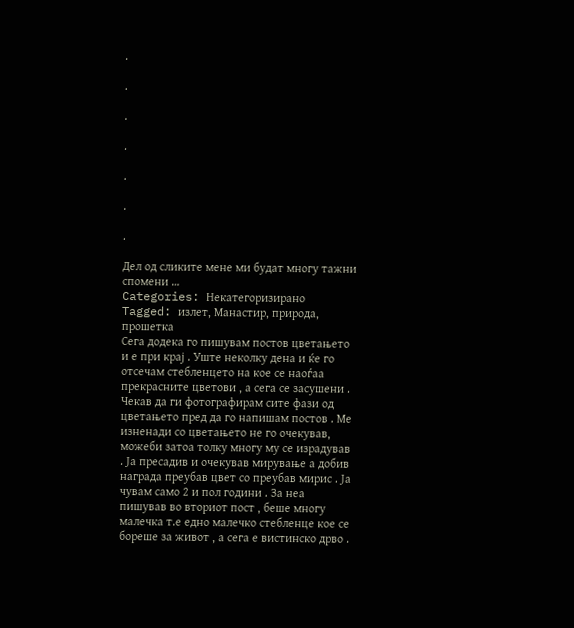.

.

.

.

.

.

.

Дел од сликите мене ми будат многу тажни спомени …
Categories: Некатегоризирано
Tagged: излет, Манастир, природа, прошетка
Сега додека го пишувам постов цветањето и е при крај . Уште неколку дена и ќе го отсечам стебленцето на кое се наоѓаа прекрасните цветови , а сега се засушени . Чекав да ги фотографирам сите фази од цветањето пред да го напишам постов . Ме изненади со цветањето не го очекував, можеби затоа толку многу му се израдував . Ја пресадив и очекував мирување а добив награда преубав цвет со преубав мирис . Ја чувам само 2 и пол години . За неа пишував во вториот пост , беше многу малечка т.е едно малечко стебленце кое се бореше за живот , а сега е вистинско дрво .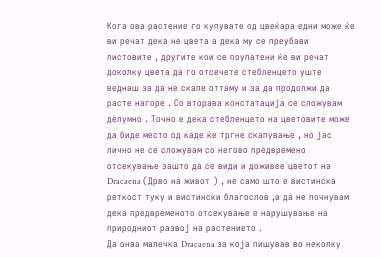Кога ова растение го купувате од цвеќара едни може ќе ви речат дека не цвета а дека му се преубави листовите , другите кои се поупатени ќе ви речат доколку цвета да го отсечете стебленцето уште веднаш за да не скапе оттаму и за да продолжи да расте нагоре . Со вторава констатација се сложувам делумно . Точно е дека стебленцето на цветовите може да биде место од каде ќе тргне скапување , но јас лично не се сложувам со негово предвремено отсекување зашто да се види и доживее цветот на Dracaena (Дрво на живот ) , не само што е вистинска реткост туку и вистински благослов ,а да не почнувам дека предвременото отсекување е нарушување на природниот развој на растението .
Да онаа малечка Dracaena за која пишував во неколку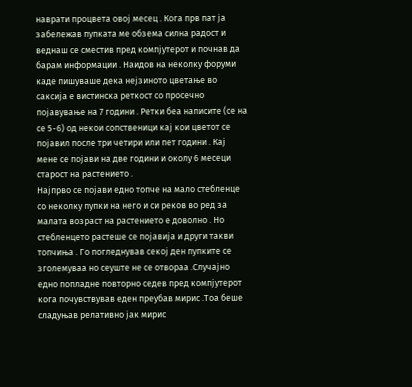наврати процвета овој месец . Кога прв пат ја забележав пупката ме обзема силна радост и веднаш се сместив пред компјутерот и почнав да барам информации . Наидов на неколку форуми каде пишуваше дека нејзиното цветање во саксија е вистинска реткост со просечно појавување на 7 години . Ретки беа написите (се на се 5-6) од некои сопственици кај кои цветот се појавил после три четири или пет години . Кај мене се појави на две години и околу 6 месеци старост на растението .
Најпрво се појави едно топче на мало стебленце со неколку пупки на него и си реков во ред за малата возраст на растението е доволно . Но стебленцето растеше се појавија и други такви топчиња . Го погледнував секој ден пупките се зголемуваа но сеуште не се отвораа .Случајно едно попладне повторно седев пред компјутерот кога почувствував еден преубав мирис .Тоа беше сладуњав релативно јак мирис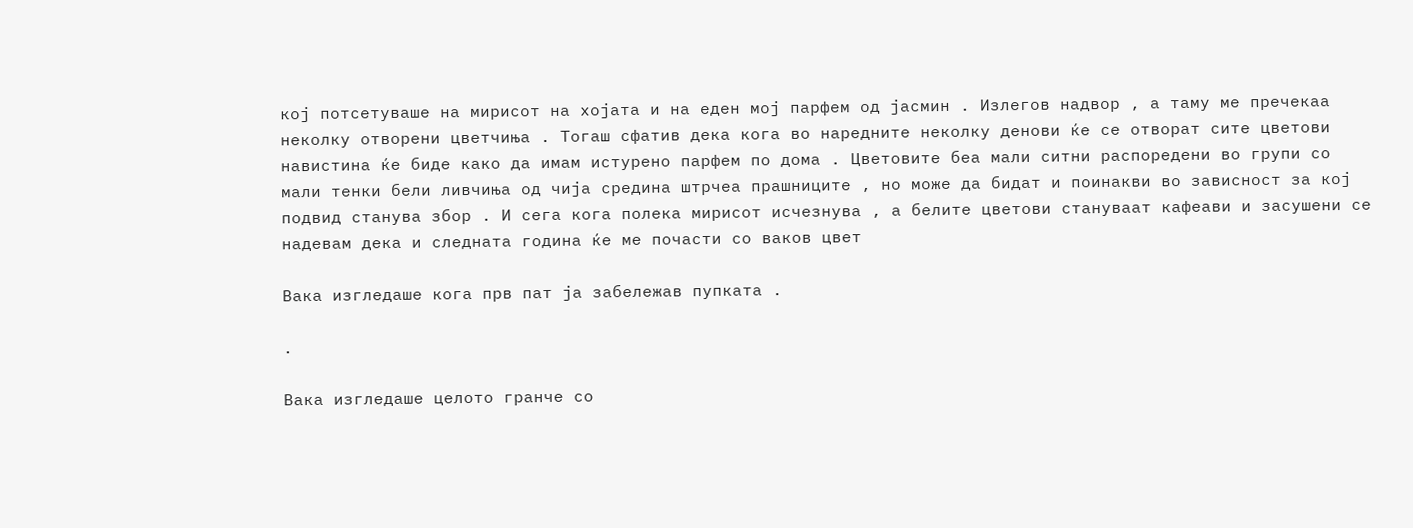кој потсетуваше на мирисот на хојата и на еден мој парфем од јасмин . Излегов надвор , а таму ме пречекаа неколку отворени цветчиња . Тогаш сфатив дека кога во наредните неколку денови ќе се отворат сите цветови навистина ќе биде како да имам истурено парфем по дома . Цветовите беа мали ситни распоредени во групи со мали тенки бели ливчиња од чија средина штрчеа прашниците , но може да бидат и поинакви во зависност за кој подвид станува збор . И сега кога полека мирисот исчезнува , а белите цветови стануваат кафеави и засушени се надевам дека и следната година ќе ме почасти со ваков цвет

Вака изгледаше кога прв пат ја забележав пупката .

.

Вака изгледаше целото гранче со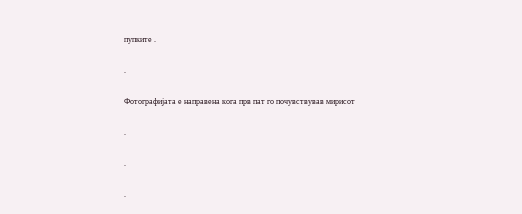пупките .

.

Фотографијата е направена кога прв пат го почувствував мирисот

.

.

.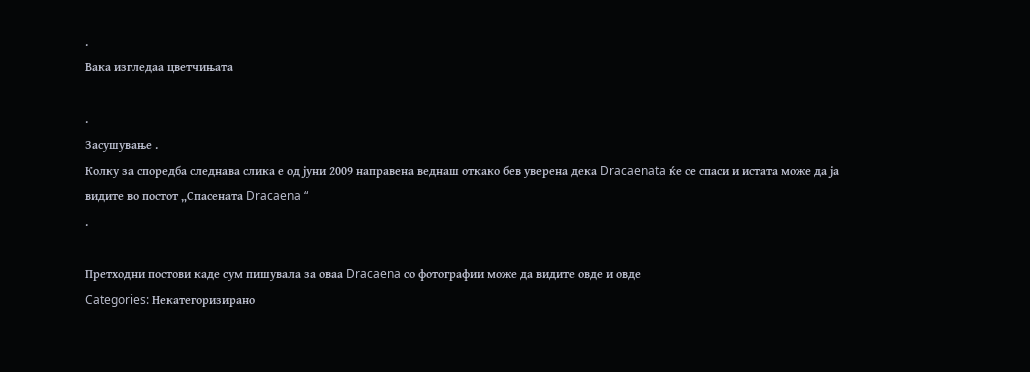.
Вака изгледаа цветчињата

.
Засушување .
Колку за споредба следнава слика е од јуни 2009 направена веднаш откако бев уверена дека Dracaenata ќе се спаси и истата може да ја видите во постот „Спасената Dracaena “
.

Претходни постови каде сум пишувала за оваа Dracaena со фотографии може да видите овде и овде
Categories: Некатегоризирано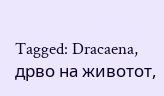Tagged: Dracaena, дрво на животот,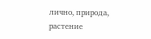лично, природа, растение